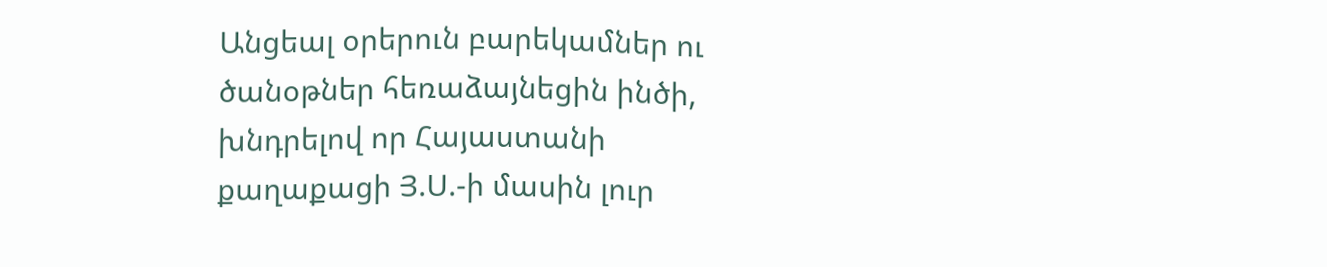Անցեալ օրերուն բարեկամներ ու ծանօթներ հեռաձայնեցին ինծի, խնդրելով որ Հայաստանի քաղաքացի Յ.Ս.-ի մասին լուր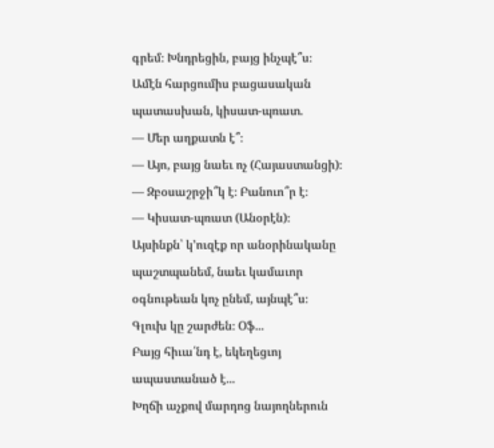գրեմ։ Խնդրեցին, բայց ինչպէ՞ս։ Ամէն հարցումիս բացասական պատասխան, կիսատ-պռատ.
— Մեր աղքատն է՞։
— Այո, բայց նաեւ ոչ (Հայաստանցի)։
— Զբօսաշրջի՞կ է։ Բանուո՞ր է։
— Կիսատ-պռատ (Անօրէն)։
Այսինքն՝ կ՚ուզէք որ անօրինականը պաշտպանեմ, նաեւ կամաւոր օգնութեան կոչ ընեմ, այնպէ՞ս։ Գլուխ կը շարժեն։ Օֆ...
Բայց հիւա՛նդ է, եկեղեցւոյ ապաստանած է...
Խղճի աչքով մարդոց նայողներուն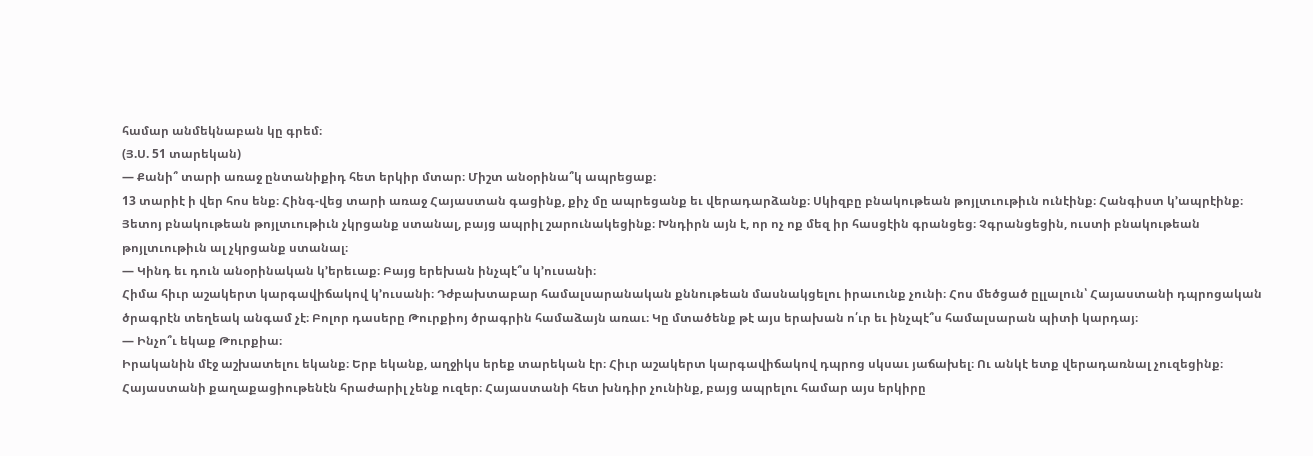համար անմեկնաբան կը գրեմ։
(Յ.Ս. 51 տարեկան)
— Քանի՞ տարի առաջ ընտանիքիդ հետ երկիր մտար։ Միշտ անօրինա՞կ ապրեցաք։
13 տարիէ ի վեր հոս ենք։ Հինգ-վեց տարի առաջ Հայաստան գացինք, քիչ մը ապրեցանք եւ վերադարձանք։ Սկիզբը բնակութեան թոյլտւութիւն ունէինք։ Հանգիստ կ՚ապրէինք։ Յետոյ բնակութեան թոյլտւութիւն չկրցանք ստանալ, բայց ապրիլ շարունակեցինք։ Խնդիրն այն է, որ ոչ ոք մեզ իր հասցէին գրանցեց։ Չգրանցեցին, ուստի բնակութեան թոյլտւութիւն ալ չկրցանք ստանալ։
— Կինդ եւ դուն անօրինական կ՚երեւաք։ Բայց երեխան ինչպէ՞ս կ՚ուսանի։
Հիմա հիւր աշակերտ կարգավիճակով կ՚ուսանի։ Դժբախտաբար համալսարանական քննութեան մասնակցելու իրաւունք չունի։ Հոս մեծցած ըլլալուն՝ Հայաստանի դպրոցական ծրագրէն տեղեակ անգամ չէ։ Բոլոր դասերը Թուրքիոյ ծրագրին համաձայն առաւ։ Կը մտածենք թէ այս երախան ո՛ւր եւ ինչպէ՞ս համալսարան պիտի կարդայ։
— Ինչո՞ւ եկաք Թուրքիա։
Իրականին մէջ աշխատելու եկանք։ Երբ եկանք, աղջիկս երեք տարեկան էր։ Հիւր աշակերտ կարգավիճակով դպրոց սկսաւ յաճախել։ Ու անկէ ետք վերադառնալ չուզեցինք։ Հայաստանի քաղաքացիութենէն հրաժարիլ չենք ուզեր։ Հայաստանի հետ խնդիր չունինք, բայց ապրելու համար այս երկիրը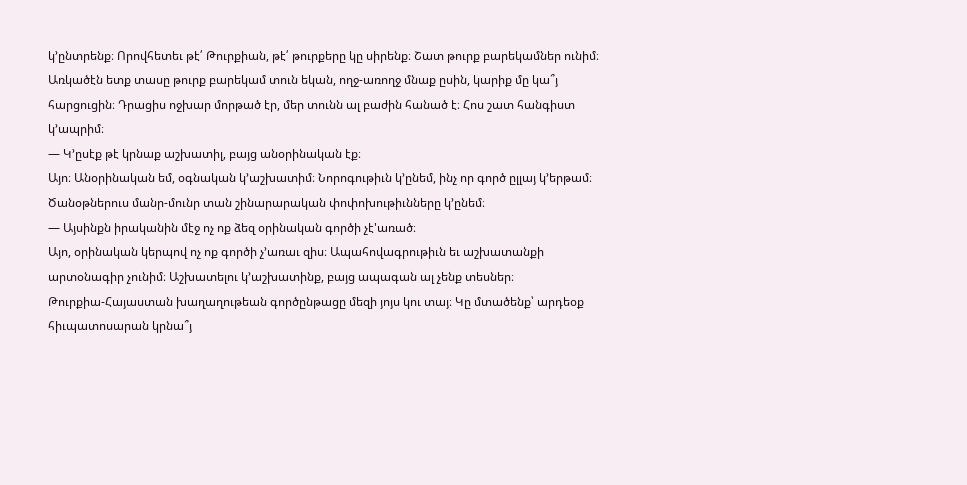կ՚ընտրենք։ Որովհետեւ թէ՛ Թուրքիան, թէ՛ թուրքերը կը սիրենք։ Շատ թուրք բարեկամներ ունիմ։ Առկածէն ետք տասը թուրք բարեկամ տուն եկան, ողջ-առողջ մնաք ըսին, կարիք մը կա՞յ հարցուցին։ Դրացիս ոջխար մորթած էր, մեր տունն ալ բաժին հանած է։ Հոս շատ հանգիստ կ՚ապրիմ։
— Կ՚ըսէք թէ կրնաք աշխատիլ, բայց անօրինական էք։
Այո։ Անօրինական եմ, օգնական կ՚աշխատիմ։ Նորոգութիւն կ՚ընեմ, ինչ որ գործ ըլլայ կ՚երթամ։ Ծանօթներուս մանր-մունր տան շինարարական փոփոխութիւնները կ՚ընեմ։
— Այսինքն իրականին մէջ ոչ ոք ձեզ օրինական գործի չէ'առած։
Այո, օրինական կերպով ոչ ոք գործի չ՚առաւ զիս։ Ապահովագրութիւն եւ աշխատանքի արտօնագիր չունիմ։ Աշխատելու կ՚աշխատինք, բայց ապագան ալ չենք տեսներ։
Թուրքիա-Հայաստան խաղաղութեան գործընթացը մեզի յոյս կու տայ։ Կը մտածենք՝ արդեօք հիւպատոսարան կրնա՞յ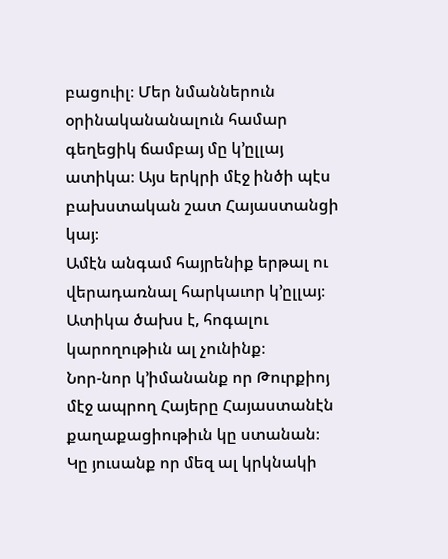բացուիլ։ Մեր նմաններուն օրինականանալուն համար գեղեցիկ ճամբայ մը կ՚ըլլայ ատիկա։ Այս երկրի մէջ ինծի պէս բախստական շատ Հայաստանցի կայ։
Ամէն անգամ հայրենիք երթալ ու վերադառնալ հարկաւոր կ՚ըլլայ։ Ատիկա ծախս է, հոգալու կարողութիւն ալ չունինք։
Նոր-նոր կ՚իմանանք որ Թուրքիոյ մէջ ապրող Հայերը Հայաստանէն քաղաքացիութիւն կը ստանան։ Կը յուսանք որ մեզ ալ կրկնակի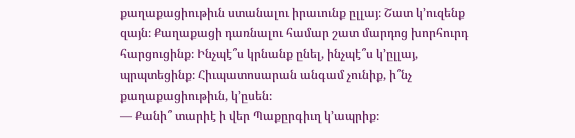քաղաքացիութիւն ստանալու իրաւունք ըլլայ։ Շատ կ՚ուզենք զայն։ Քաղաքացի դառնալու համար շատ մարդոց խորհուրդ հարցուցինք։ Ինչպէ՞ս կրնանք ընել, ինչպէ՞ս կ՚ըլլայ, պրպտեցինք։ Հիւպատոսարան անգամ չունիք, ի՞նչ քաղաքացիութիւն, կ՚ըսեն։
— Քանի՞ տարիէ ի վեր Պաքըրգիւղ կ՚ապրիք։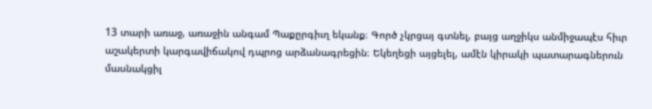13 տարի առաջ, առաջին անգամ Պաքըրգիւղ եկանք։ Գործ չկրցայ գտնել, բայց աղջիկս անմիջապէս հիւր աշակերտի կարգավիճակով դպրոց արձանագրեցին։ Եկեղեցի այցելել, ամէն կիրակի պատարագներուն մասնակցիլ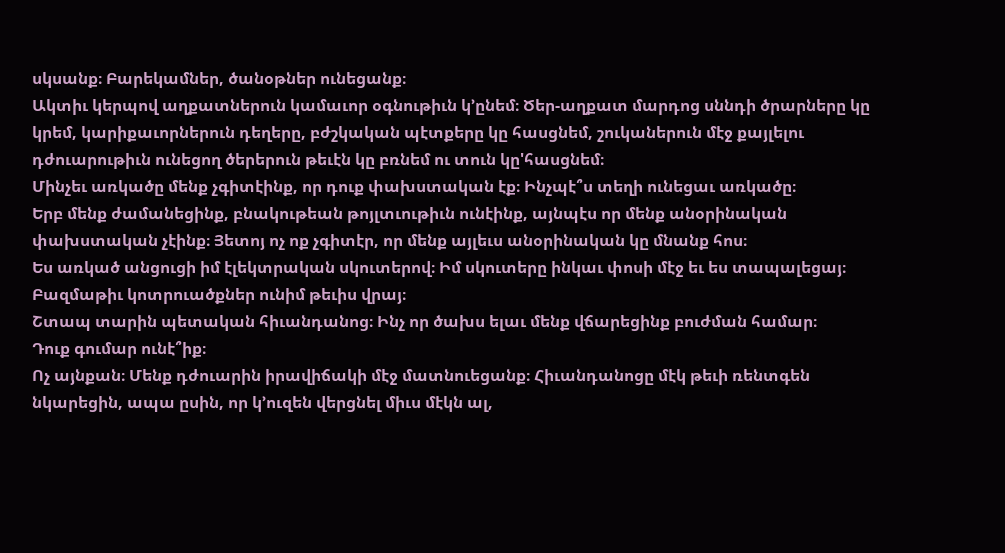սկսանք։ Բարեկամներ, ծանօթներ ունեցանք։
Ակտիւ կերպով աղքատներուն կամաւոր օգնութիւն կ՚ընեմ։ Ծեր-աղքատ մարդոց սննդի ծրարները կը կրեմ, կարիքաւորներուն դեղերը, բժշկական պէտքերը կը հասցնեմ, շուկաներուն մէջ քայլելու դժուարութիւն ունեցող ծերերուն թեւէն կը բռնեմ ու տուն կը'հասցնեմ։
Մինչեւ առկածը մենք չգիտէինք, որ դուք փախստական էք։ Ինչպէ՞ս տեղի ունեցաւ առկածը։
Երբ մենք ժամանեցինք, բնակութեան թոյլտւութիւն ունէինք, այնպէս որ մենք անօրինական փախստական չէինք։ Յետոյ ոչ ոք չգիտէր, որ մենք այլեւս անօրինական կը մնանք հոս։
Ես առկած անցուցի իմ էլեկտրական սկուտերով։ Իմ սկուտերը ինկաւ փոսի մէջ եւ ես տապալեցայ։ Բազմաթիւ կոտրուածքներ ունիմ թեւիս վրայ։
Շտապ տարին պետական հիւանդանոց։ Ինչ որ ծախս ելաւ մենք վճարեցինք բուժման համար։
Դուք գումար ունէ՞իք։
Ոչ այնքան։ Մենք դժուարին իրավիճակի մէջ մատնուեցանք։ Հիւանդանոցը մէկ թեւի ռենտգեն նկարեցին, ապա ըսին, որ կ՚ուզեն վերցնել միւս մէկն ալ,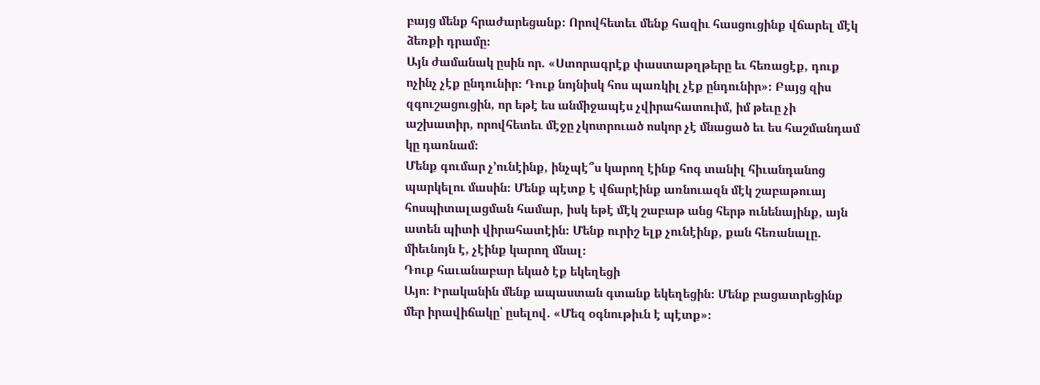բայց մենք հրաժարեցանք։ Որովհետեւ մենք հազիւ հասցուցինք վճարել մէկ ձեռքի դրամը։
Այն ժամանակ ըսին որ. «Ստորագրէք փաստաթղթերը եւ հեռացէք, դուք ոչինչ չէք ընդունիր։ Դուք նոյնիսկ հոս պառկիլ չէք ընդունիր»։ Բայց զիս զգուշացուցին, որ եթէ ես անմիջապէս չվիրահատուիմ, իմ թեւը չի աշխատիր, որովհետեւ մէջը չկոտրուած ոսկոր չէ մնացած եւ ես հաշմանդամ կը դառնամ։
Մենք գումար չ՚ունէինք, ինչպէ՞ս կարող էինք հոգ տանիլ հիւանդանոց պարկելու մասին։ Մենք պէտք է վճարէինք առնուազն մէկ շաբաթուայ հոսպիտալացման համար, իսկ եթէ մէկ շաբաթ անց հերթ ունենայինք, այն ատեն պիտի վիրահատէին։ Մենք ուրիշ ելք չունէինք, քան հեռանալը. միեւնոյն է, չէինք կարող մնալ։
Դուք հաւանաբար եկած էք եկեղեցի
Այո։ Իրականին մենք ապաստան գտանք եկեղեցին։ Մենք բացատրեցինք մեր իրավիճակը՝ ըսելով. «Մեզ օգնութիւն է պէտք»։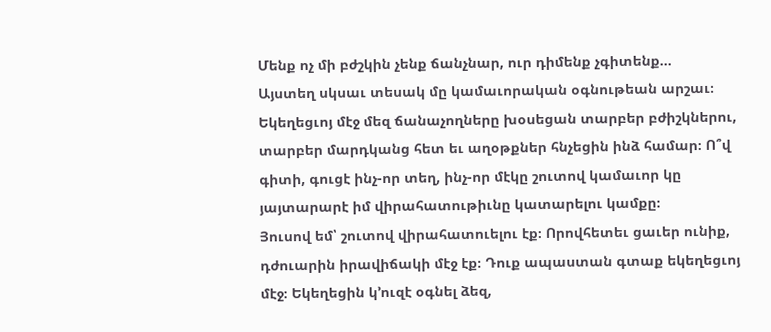Մենք ոչ մի բժշկին չենք ճանչնար, ուր դիմենք չգիտենք...
Այստեղ սկսաւ տեսակ մը կամաւորական օգնութեան արշաւ։ Եկեղեցւոյ մէջ մեզ ճանաչողները խօսեցան տարբեր բժիշկներու, տարբեր մարդկանց հետ եւ աղօթքներ հնչեցին ինձ համար։ Ո՞վ գիտի, գուցէ ինչ-որ տեղ, ինչ-որ մէկը շուտով կամաւոր կը յայտարարէ իմ վիրահատութիւնը կատարելու կամքը։
Յուսով եմ՝ շուտով վիրահատուելու էք։ Որովհետեւ ցաւեր ունիք, դժուարին իրավիճակի մէջ էք։ Դուք ապաստան գտաք եկեղեցւոյ մէջ։ Եկեղեցին կ՚ուզէ օգնել ձեզ,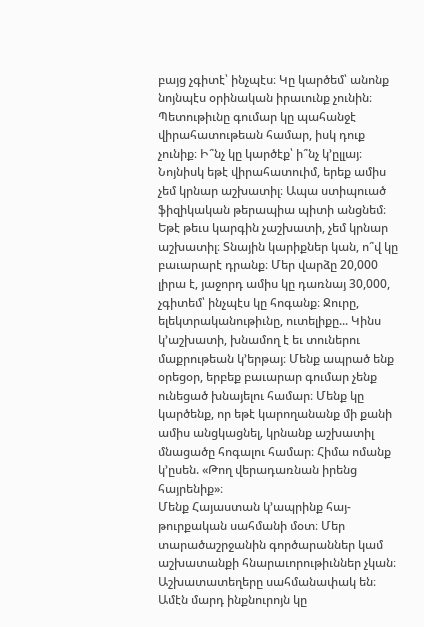բայց չգիտէ՝ ինչպէս։ Կը կարծեմ՝ անոնք նոյնպէս օրինական իրաւունք չունին։ Պետութիւնը գումար կը պահանջէ վիրահատութեան համար, իսկ դուք չունիք։ Ի՞նչ կը կարծէք՝ ի՞նչ կ՚ըլլայ։
Նոյնիսկ եթէ վիրահատուիմ, երեք ամիս չեմ կրնար աշխատիլ։ Ապա ստիպուած ֆիզիկական թերապիա պիտի անցնեմ։ Եթէ թեւս կարգին չաշխատի, չեմ կրնար աշխատիլ։ Տնային կարիքներ կան, ո՞վ կը բաւարարէ դրանք։ Մեր վարձը 20,000 լիրա է, յաջորդ ամիս կը դառնայ 30,000, չգիտեմ՝ ինչպէս կը հոգանք։ Ջուրը, ելեկտրականութիւնը, ուտելիքը... Կինս կ՚աշխատի, խնամող է եւ տուներու մաքրութեան կ՚երթայ։ Մենք ապրած ենք օրեցօր, երբեք բաւարար գումար չենք ունեցած խնայելու համար։ Մենք կը կարծենք, որ եթէ կարողանանք մի քանի ամիս անցկացնել, կրնանք աշխատիլ մնացածը հոգալու համար։ Հիմա ոմանք կ՚ըսեն. «Թող վերադառնան իրենց հայրենիք»։
Մենք Հայաստան կ՚ապրինք հայ-թուրքական սահմանի մօտ։ Մեր տարածաշրջանին գործարաններ կամ աշխատանքի հնարաւորութիւններ չկան։ Աշխատատեղերը սահմանափակ են։ Ամէն մարդ ինքնուրոյն կը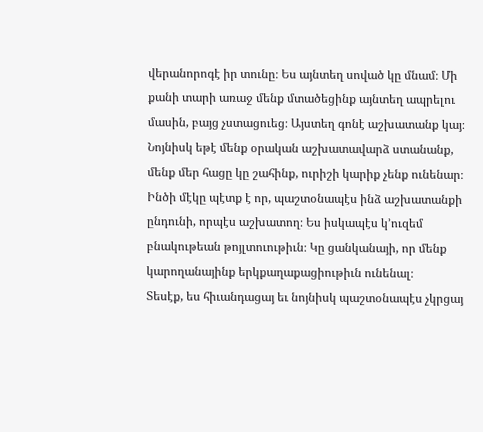վերանորոգէ իր տունը։ Ես այնտեղ սոված կը մնամ։ Մի քանի տարի առաջ մենք մտածեցինք այնտեղ ապրելու մասին, բայց չստացուեց։ Այստեղ գոնէ աշխատանք կայ։ Նոյնիսկ եթէ մենք օրական աշխատավարձ ստանանք, մենք մեր հացը կը շահինք, ուրիշի կարիք չենք ունենար։ Ինծի մէկը պէտք է որ, պաշտօնապէս ինձ աշխատանքի ընդունի, որպէս աշխատող։ Ես իսկապէս կ՚ուզեմ բնակութեան թոյլտուութիւն։ Կը ցանկանայի, որ մենք կարողանայինք երկքաղաքացիութիւն ունենալ։
Տեսէք, ես հիւանդացայ եւ նոյնիսկ պաշտօնապէս չկրցայ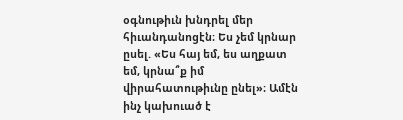օգնութիւն խնդրել մեր հիւանդանոցէն։ Ես չեմ կրնար ըսել. «Ես հայ եմ, ես աղքատ եմ, կրնա՞ք իմ վիրահատութիւնը ընել»։ Ամէն ինչ կախուած է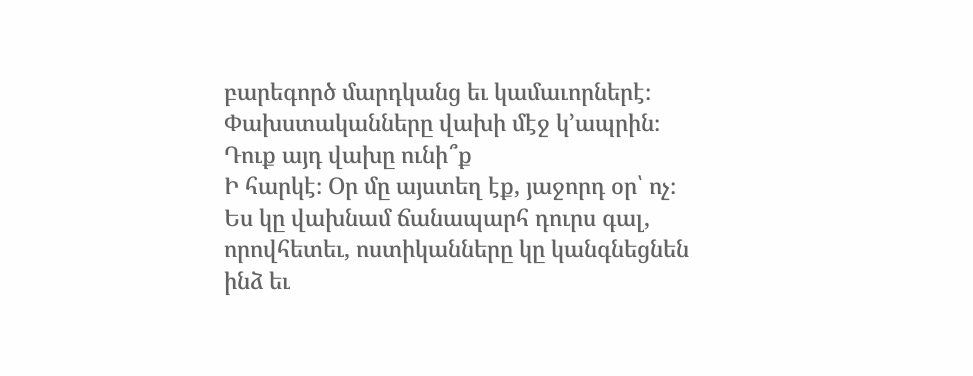բարեգործ մարդկանց եւ կամաւորներէ։
Փախստականները վախի մէջ կ՚ապրին։ Դուք այդ վախը ունի՞ք
Ի հարկէ։ Օր մը այստեղ էք, յաջորդ օր՝ ոչ։
Ես կը վախնամ ճանապարհ դուրս գալ, որովհետեւ, ոստիկանները կը կանգնեցնեն ինձ եւ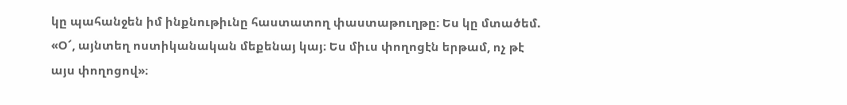կը պահանջեն իմ ինքնութիւնը հաստատող փաստաթուղթը։ Ես կը մտածեմ. «Օ՜, այնտեղ ոստիկանական մեքենայ կայ։ Ես միւս փողոցէն երթամ, ոչ թէ այս փողոցով»։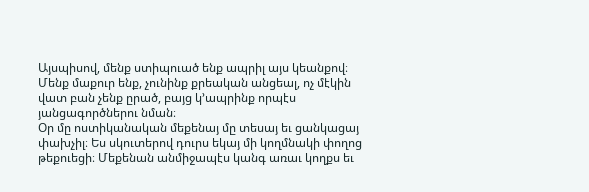Այսպիսով, մենք ստիպուած ենք ապրիլ այս կեանքով։ Մենք մաքուր ենք, չունինք քրեական անցեալ, ոչ մէկին վատ բան չենք ըրած, բայց կ՚ապրինք որպէս յանցագործներու նման։
Օր մը ոստիկանական մեքենայ մը տեսայ եւ ցանկացայ փախչիլ։ Ես սկուտերով դուրս եկայ մի կողմնակի փողոց թեքուեցի։ Մեքենան անմիջապէս կանգ առաւ կողքս եւ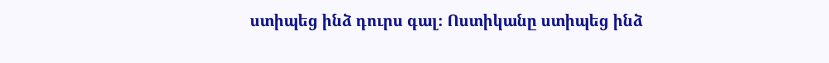ստիպեց ինձ դուրս գալ։ Ոստիկանը ստիպեց ինձ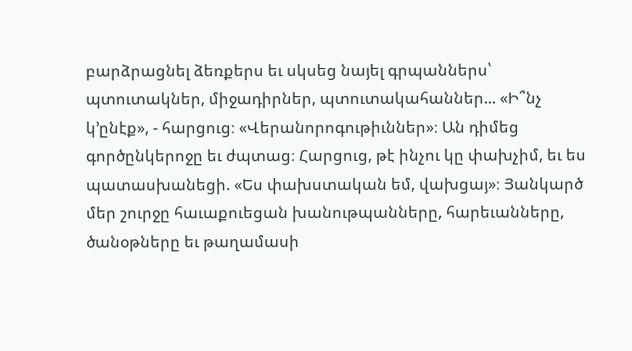բարձրացնել ձեռքերս եւ սկսեց նայել գրպաններս՝ պտուտակներ, միջադիրներ, պտուտակահաններ... «Ի՞նչ կ՚ընէք», - հարցուց։ «Վերանորոգութիւններ»։ Ան դիմեց գործընկերոջը եւ ժպտաց։ Հարցուց, թէ ինչու կը փախչիմ, եւ ես պատասխանեցի. «Ես փախստական եմ, վախցայ»։ Յանկարծ մեր շուրջը հաւաքուեցան խանութպանները, հարեւանները, ծանօթները եւ թաղամասի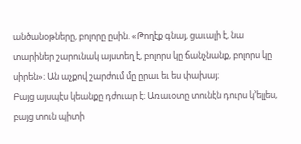անծանօթները, բոլորը ըսին. «Թողէք գնայ, ցաւալի է, նա տարիներ շարունակ այստեղ է, բոլորս կը ճանչնանք, բոլորս կը սիրեն»։ Ան աչքով շարժում մը ըրաւ եւ ես փախայ։
Բայց այսպէս կեանքը դժուար է։ Առաւօտը տունէն դուրս կ՚ելլես, բայց տուն պիտի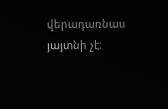վերադառնաս յայտնի չէ։